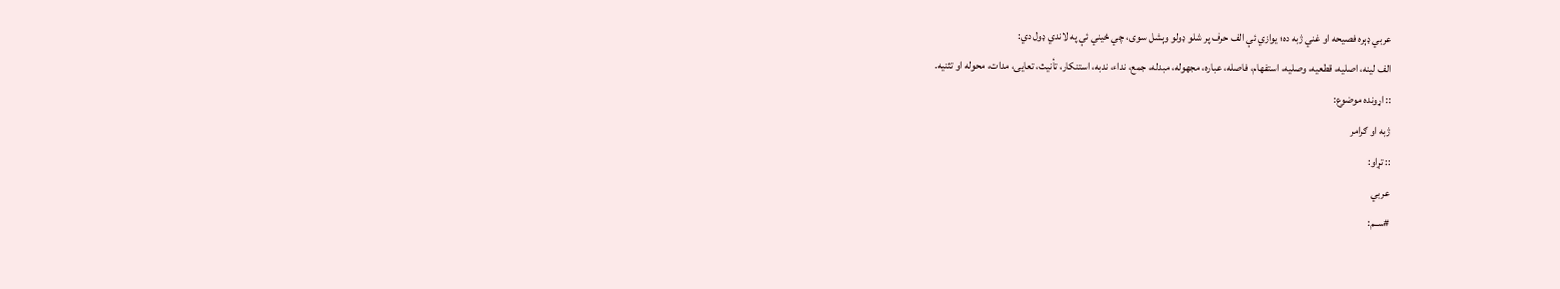عربي ډېره فصيحه او غني ژبه ده؛ يوازي ئې الف حرف پر شلو ډولو وېشل سوی، چي ځيني ئې په لاندي ډول دي:
الف لینه، اصلیه، قطعیه، وصلیه، استفهام، فاصله، عباره، مجهوله، مبدله، جمع، نداء، ندبه، استنکار، تأنیث، تعایی، مدات، محوله او تثنیه.
:: اړونده موضوع:
ژبه او ګرامر
:: تړاو:
عربي
#ســم: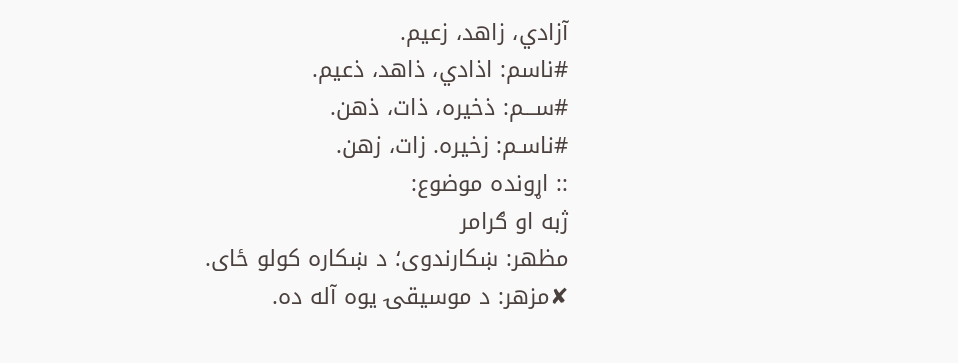آزادي، زاهد، زعيم.
#ناسم: اذادي، ذاهد، ذعیم.
#ســـم: ذخیره، ذات، ذهن.
#ناسـم: زخیره. زات، زهن.
:: اړونده موضوع:
ژبه او ګرامر
مظهر: ښکارندوی؛ د ښکاره کولو ځای.
✘مزهر: د موسیقۍ یوه آله ده.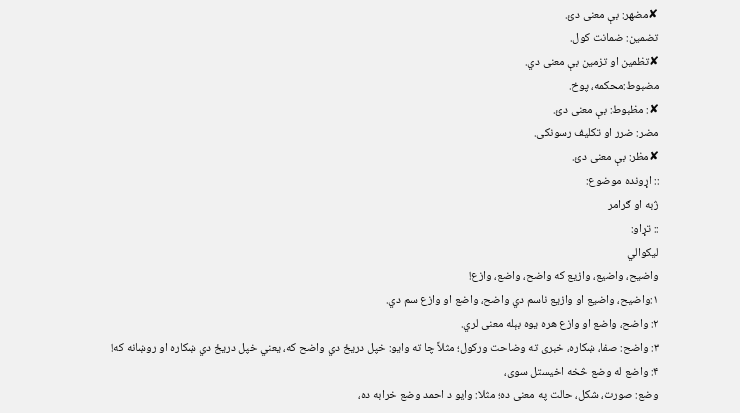✘مضهر: بې معنی دئ.
تضمين: ضمانت کول.
✘تظمین او تزمین بې معنی دي.
مضبوط:محکمه، پوخ.
✘: مظبوط: بې معنی دئ.
مضر: ضرر او تکلیف رسونکی.
✘مظر: بې معنی دئ.
:: اړونده موضوع:
ژبه او ګرامر
:: تړاو:
ليکوالي
واضیح، واضیع، وازیع که واضح، واضع، وازع!
۱:واضيح، واضيع او وازیع ناسم دي واضح، واضع او وازع سم دي.
۲: واضح، واضع او وازع هره یوه بېله معنی لري.
۳: واضح: صفا، ښکاره، خبری ته وضاحت ورکول؛ مثلاً چا ته وایو: خپل دریځ دي واضح که، یعني خپل دریځ دي ښکاره او روښانه که!
۴: واضع له وضع څخه اخیستل سوی،
وضع: صورت، شکل، حالت په معنی ده؛ مثلا: وایو د احمد وضع خرابه ده،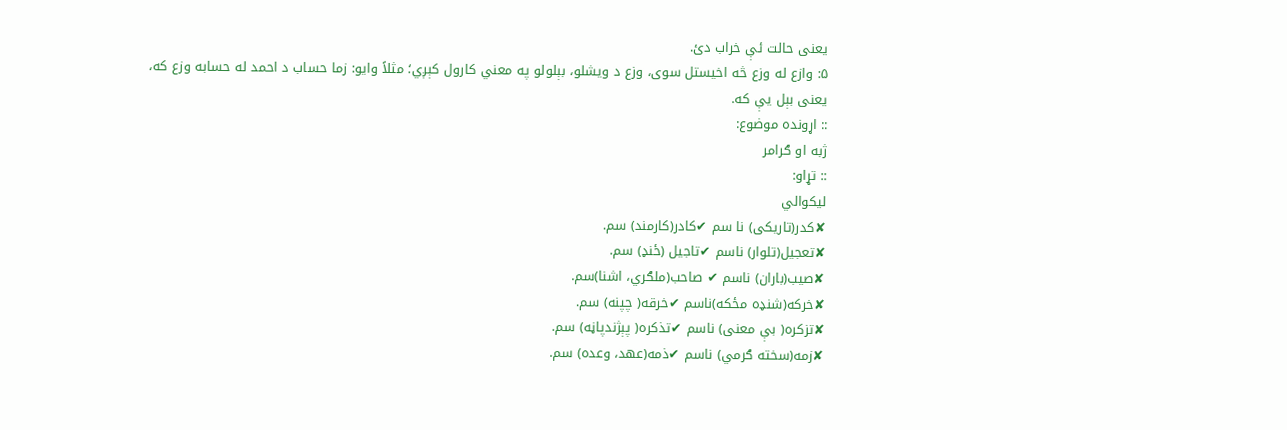یعنی حالت ئې خراب دئ.
۵: وازع له وزع څه اخیستل سوی، وزع د ویشلو، بېلولو په معني کارول کېږي؛ مثلاً وایو: زما حساب د احمد له حسابه وزع که، یعنی بېل یې که.
:: اړونده موضوع:
ژبه او ګرامر
:: تړاو:
ليکوالي
✘کدر(تاریکی) نا سم ✔کادر(کارمند) سم.
✘تعجیل(تلوار) ناسم ✔تاجیل (ځنډ) سم.
✘صیب(باران) ناسم ✔ صاحب(ملګري، اشنا)سم.
✘خرکه(شنډه مځکه)ناسم ✔خرقه( چپنه) سم.
✘تزکره( بې معنی) ناسم ✔تذکره( پېژندپاڼه) سم.
✘زمه(سخته ګرمي) ناسم ✔ذمه(عهد، وعده) سم.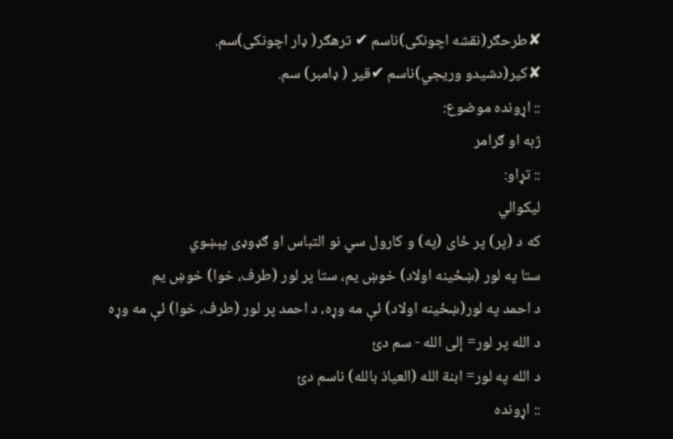✘طرحګر(نقشه اچونکی)ناسم ✔ ترهګر( ډار اچونکی)سم.
✘کیر(دشیدو وریجي)ناسم ✔قیر ( ډامبر) سم.
:: اړونده موضوع:
ژبه او ګرامر
:: تړاو:
ليکوالي
که د (پر) پر ځاى (په) و کارول سي نو التباس او ګډوډى پېښوي
ستا په لور (ښځينه اولاد) خوښ يم، ستا پر لور (طرف، خوا) خوښ يم
د احمد په لور(ښځينه اولاد) ئې مه وړه، د احمد پر لور (طرف، خوا) ئې مه وړه
د الله پر لور= إلى الله - سم دئ
د الله په لور= ابنة الله (العياذ بالله) ناسم دئ
:: اړونده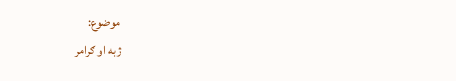موضوع:
ژبه او ګرامر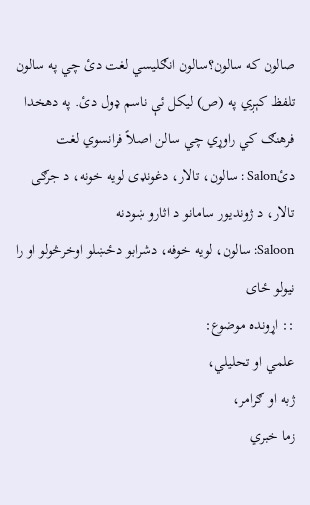صالون که سالون؟سالون انګليسي لغت دئ چي په سالون تلفظ کېږي په (ص) ليکل ئې ناسم ډول دئ. په دهخدا فرهنګ کي راوړي چي سالن اصلاً فرانسوي لغت دئSalon : سالون، تالار، دغونډى لويه خونه، د جرګى تالار، د ژونديور سامانو د اثارو ښودنه
Saloon: سالون، لويه خوفه، دشرابو دځښلو اوخرڅولو او را نيولو ځاى
:: اړونده موضوع:
علمي او تحليلي،
ژبه او ګرامر،
زما خبري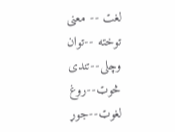لغت -- معنى
توخته --توان
وچلى--تندى
څوټ--روغ
لغوټ--جوړ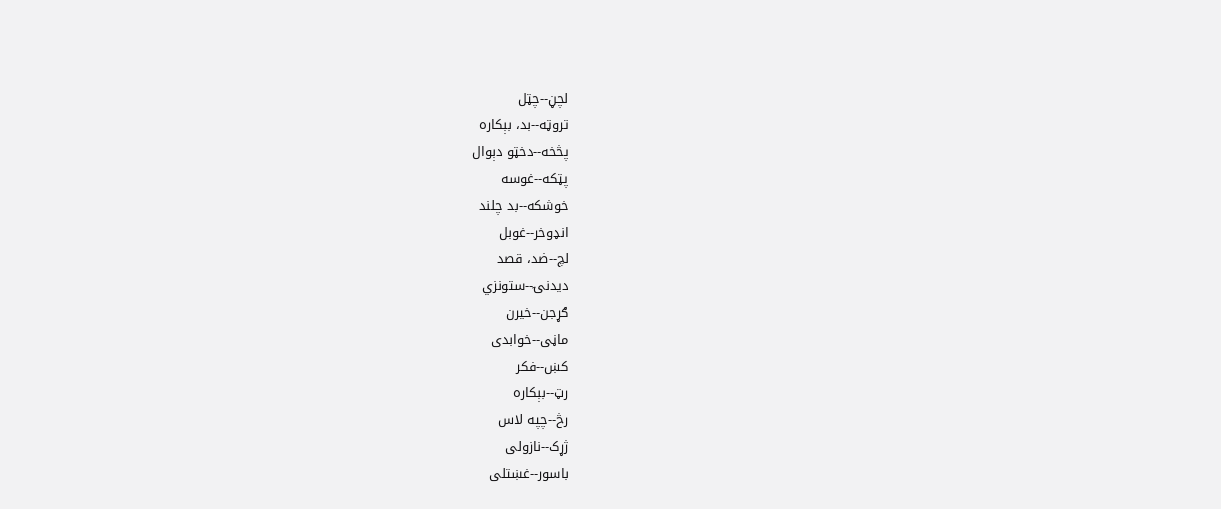لچڼ--چټل
تروټه--بد، بېکاره
پڅخه--دخټو دېوال
پټکه--غوسه
خوشکه--بد چلند
انډوخر--غوبل
لچ--ضد، قصد
ديدنۍ--ستونزي
ګړجن--خيرن
ماڼى--خوابدى
کښ--فکر
رټ--بېکاره
رڅ--چپه لاس
ژړک--نازولى
باسور--غښتلى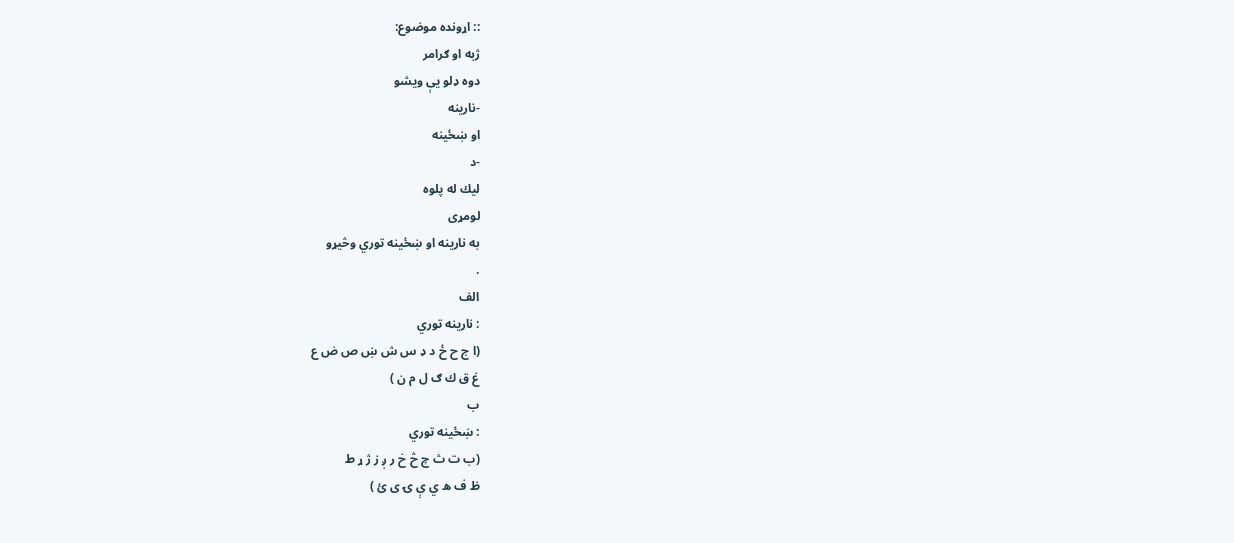:: اړونده موضوع:
ژبه او ګرامر
دوه ډلو يې ويشو
-نارينه
او ښځينه
-د
ليك له پلوه
لومړى
به نارينه او ښځينه توري وڅيړو
.
الف
: نارينه توري
(ا ج ح ځ د ډ س ش ښ ص ض ع
غ ق ك ګ ل م ن )
ب
: ښځينه توري
(ب ت ث چ څ خ ر ږ ز ژ ړ ط
ظ ف ه ي ې ۍ ى ئ )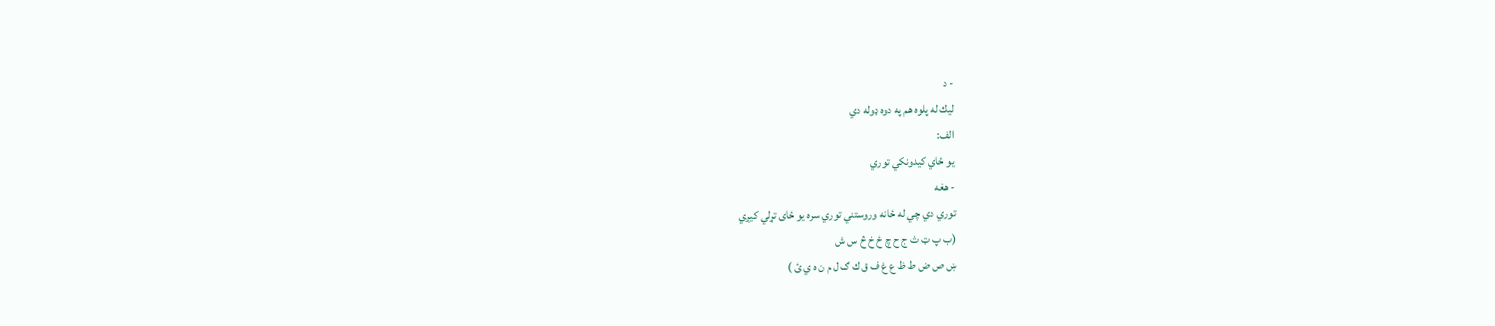- د
ليك له پلوه هم په دوه ډوله دي
الف:
يو ځاي كيدونكي توري
- هغه
توري دي چي له ځانه وروستني توري سره يو ځاى تړلي كيږي
(ب پ ټ ث ج ح چ ځ خ څ س ش
ښ ص ض ط ظ ع غ ف ق ك ګ ل م ن ه ي ئ )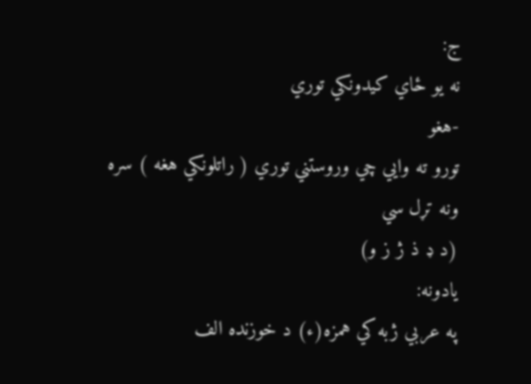ج:
نه يو ځاي كيدونكي توري
-هغو
تورو ته وايي چي وروستني توري ( راتلونكي هغه ) سره ونه تړل سي
(د ډ ذ ژ ز و)
يادونه:
په عربي ژبه كي همزه(ء) د خوزنده الف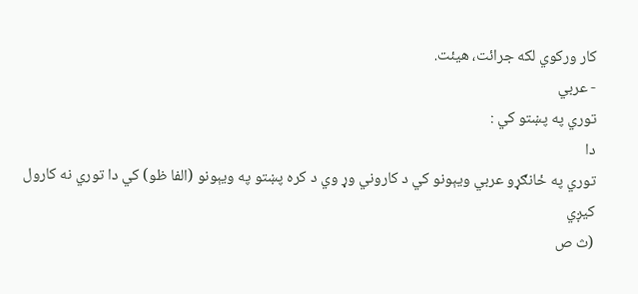كار وركوي لكه جرائت، هيئت.
- عربي
توري په پښتو كي :
دا
توري په ځانګړو عربي ويېونو كي د كاروني وړ وي د كره پښتو په ويېونو (الفا ظو) كي دا توري نه كارول
كيږي
(ث ص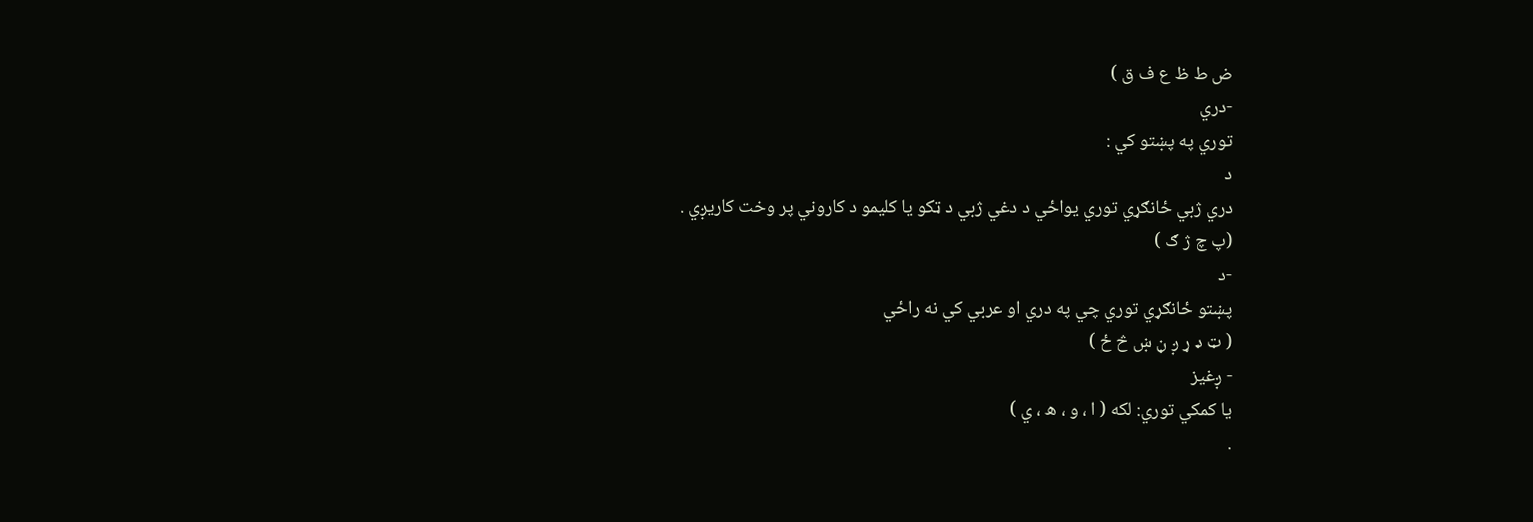ض ط ظ ع ف ق )
-دري
توري په پښتو كي :
د
دري ژبي ځانګړي توري يواځي د دغي ژبي د ټكو يا كليمو د كاروني پر وخت كاريږي .
(پ چ ژ ګ )
-د
پښتو ځانګړي توري چي په دري او عربي كي نه راځي
( ټ ډ ړ ږ ڼ ښ څ ځ )
- ږغيز
يا كمكي توري: لكه ( ا ، و ، ه ، ي )
.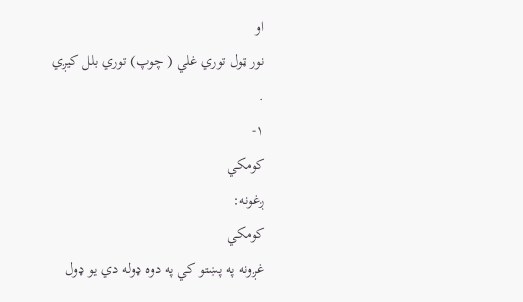او
نور ټول توري غلي ( چوپ) توري بلل كيږي
.
۱-
كومكي
ږغونه:
كومكي
غږونه په پښتو كي په دوه ډوله دي يو ډول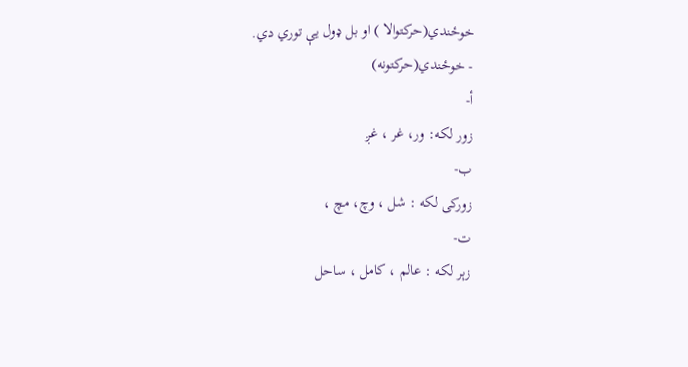خوځندي(حركتوالا ) او بل ډول يې توري دي.
- خوځندي(حركتونه)
أ-
زور لكه: ور، غر ، غږ
ب-
زوركى لكه : شل ، وچ، مچ ،
ت-
زېر لكه : عالم ، كامل ، ساحل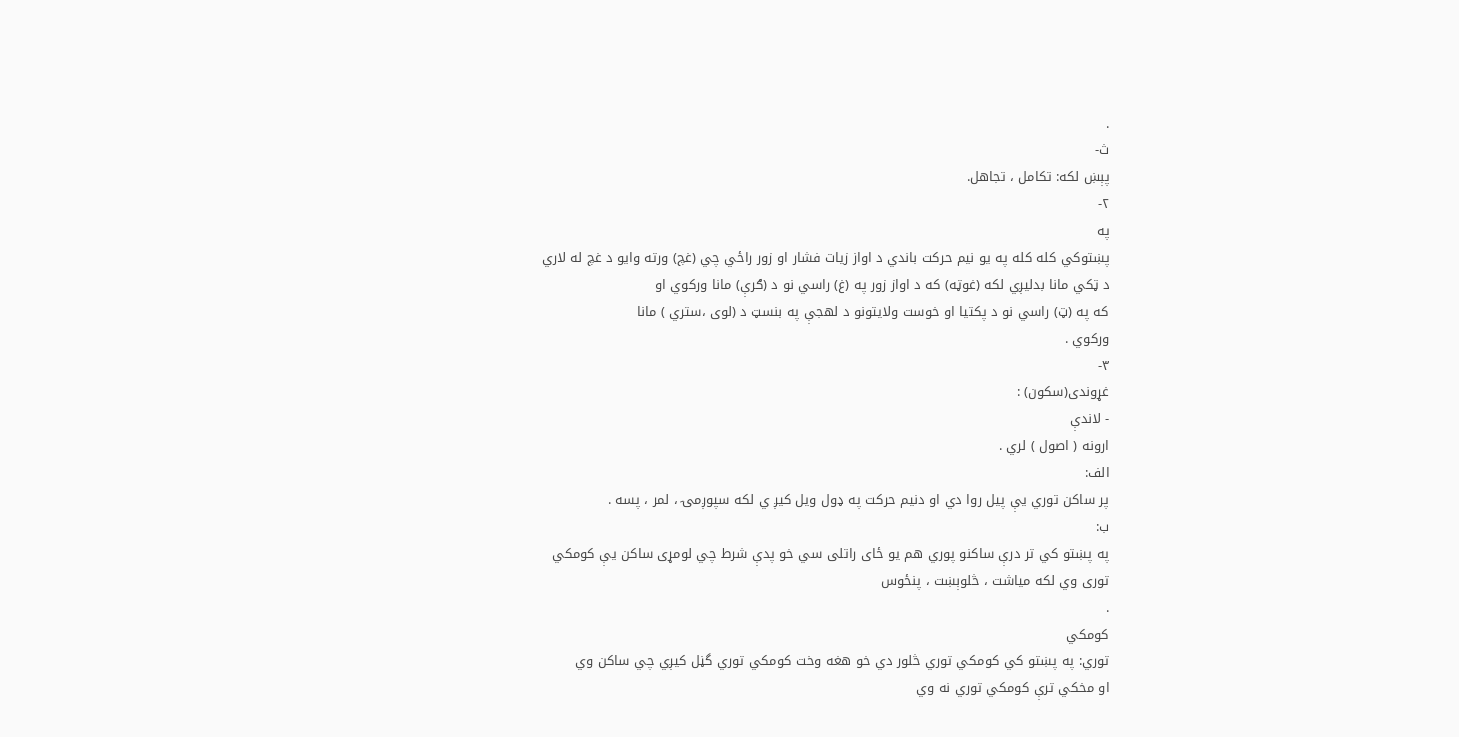.
ث-
پېښ لكه: تكامل ، تجاهل.
۲-
په
پښتوكي كله كله په يو نيم حركت باندي د اواز زيات فشار او زور راځي چي (غچ) ورته وايو د غچ له لاري
د ټكي مانا بدليږي لكه (غوټه) كه د اواز زور په (غ) راسي نو د (ګرې) مانا وركوي او
كه په (ټ) راسي نو د پكتيا او خوست ولايتونو د لهجې په بنسټ د (لوى ،ستري ) مانا
وركوي .
۳-
غړوندى(سكون) :
- لاندې
ارونه ( اصول ) لري .
الف:
پر ساكن توري يې پيل روا دي او دنيم حركت په ډول ويل كيږ ي لكه سپوږمۍ ، لمر ، پسه .
ب:
په پښتو كي تر درې ساكنو پوري هم يو ځاى راتلى سي خو پدې شرط چي لومړى ساكن يې كومكي
تورى وي لكه مياشت ، څلوېښت ، پنځوس
.
كومكي
توري: په پښتو كي كومكي توري څلور دي خو هغه وخت كومكي توري گڼل كيږي چي ساكن وي
او مخكي ترې كومكي توري نه وي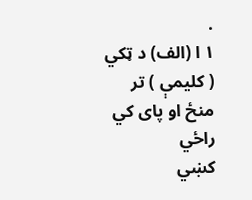.
۱ ا (الف) د ټكي ( كليمې ) تر منځ او پاى كي راځي
كښي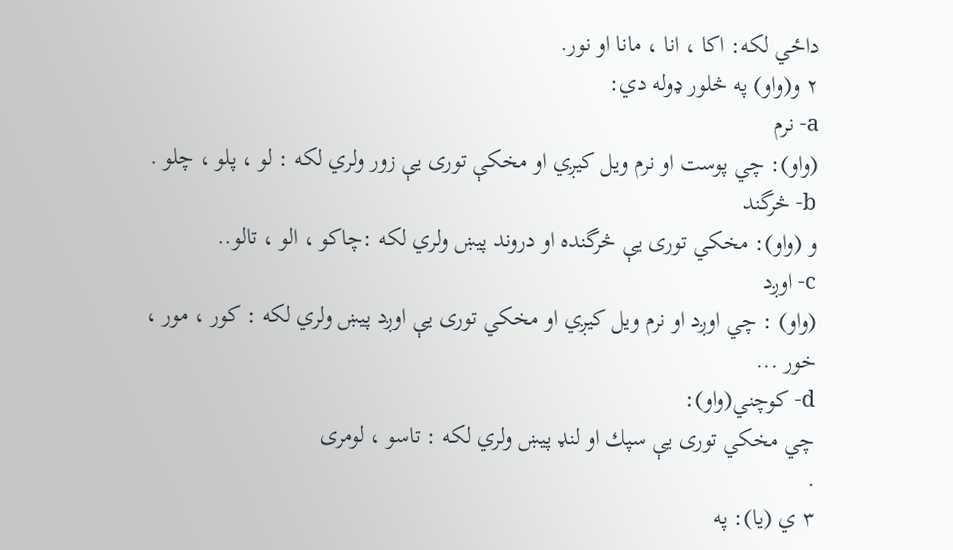داځي لكه: اكا ، انا ، مانا او نور.
۲ و(واو) په څلور ډوله دي:
a- نرم
(واو): چي پوست او نرم ويل كيږي او مخكې تورى يې زور ولري لكه : لو ، پلو ، چلو .
b- څرگند
و (واو): مخكي تورى يې څرگنده او دروند پيښ ولري لكه :چاكو ، الو ، تالو..
c- اوږد
(واو) : چي اوږد او نرم ويل كيږي او مخكي تورى يې اوږد پيښ ولري لكه : كور ، مور ،
خور ...
d- كوچني(واو):
چي مخكي تورى يې سپك او لنډ پيښ ولري لكه : تاسو ، لومرى
.
۳ ي (يا): په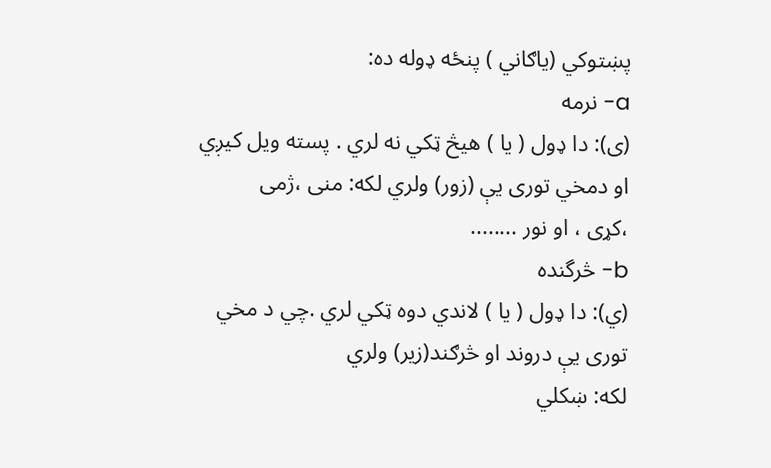پښتوكي (ياګاني ) پنځه ډوله ده:
a- نرمه
(ى): دا ډول ( يا ) هيڅ ټكي نه لري . پسته ويل كيږي او دمخي تورى يې (زور) ولري لكه: منى ،ژمى
،كړى ، او نور ........
b- څرگنده
(ي): دا ډول ( يا ) لاندي دوه ټكي لري .چي د مخي تورى يې دروند او څرګند(زير) ولري
لكه: ښكلي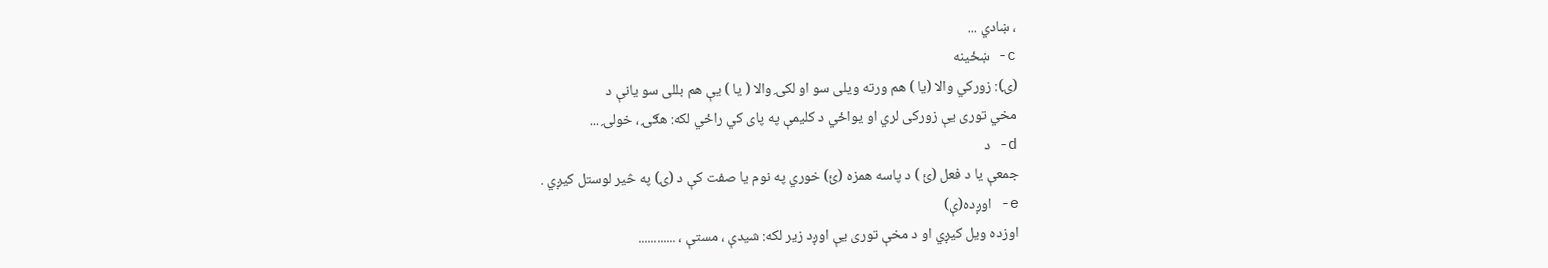، ښادي ...
c- ښځينه
(ۍ): زوركي والا (يا ) هم ورته ويلى سو او لكۍ والا ( يا ) يې هم بللى سو يانې د
مخي تورى يې زوركى لري او يواځي د كليمې په پاى كي راځي لكه: هګۍ ، خولۍ ...
d- د
جمعې يا د فعل (ئ ) د پاسه همزه (ئ) خوري په نوم يا صفت كې د (ۍ) په څير لوستل كيږي .
e- اوږده(ې)
اوزده ويل كيږي او د مخې تورى يې اوږد زير لكه: شيدې ، مستې ، ............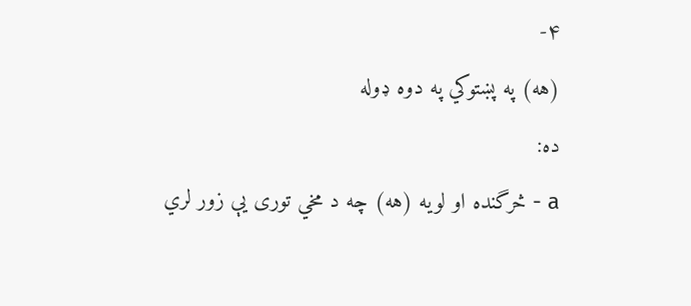۴-
(هه) په پښتوكي په دوه ډوله
ده:
a - څرگنده او لويه (هه) چه د مخي تورى يې زور لري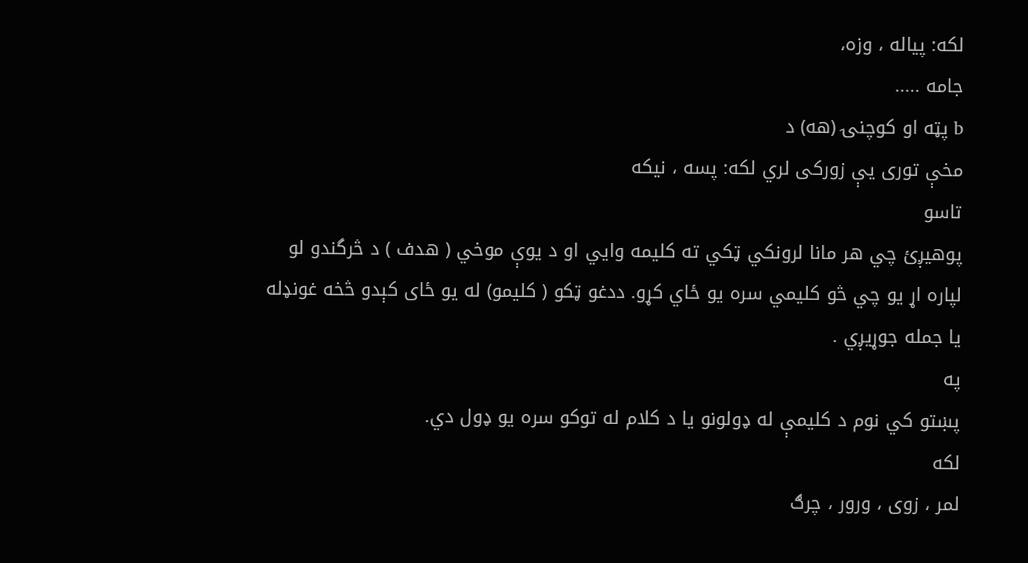لكه: پياله ، وزه،
جامه .....
b پټه او كوچنۍ (هه) د
مخې تورى يې زوركى لري لكه: پسه ، نيكه
تاسو
پوهيږئ چي هر مانا لرونكي ټكي ته كليمه وايي او د يوې موخي ( هدف ) د څرگندو لو
لپاره اړ يو چي څو كليمي سره يو ځاي كړو. ددغو ټكو ( كليمو) له يو ځاى كېدو څخه غونډله
يا جمله جوړيږي .
په
پښتو كي نوم د كليمې له ډولونو يا د كلام له توكو سره يو ډول دي.
لكه
لمر ، زوى ، ورور ، چرګ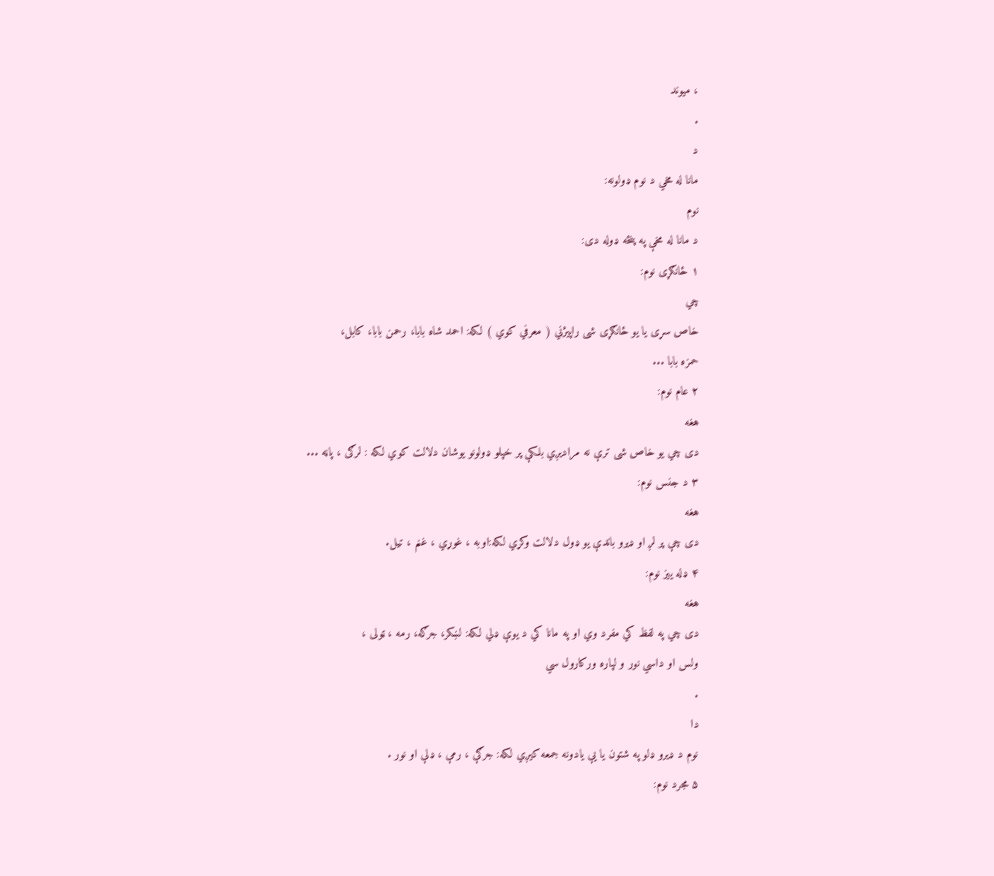، ميوند
.
د
مانا له مخي د نوم ډولونه:
نوم
د مانا له مخې په پنځه ډوله دى:
۱ ځانګړى نوم:
چي
خاص سړى يا يو ځانګړى شى راپيژني ( معرفي كوي ) لكه: احمد شاه بابا، رحمن بابا، كابل،
حمزه بابا ...
۲ عام نوم:
هغه
دى چي يو خاص شى ترې نه مراديږي بلكې پر خپلو ډولونو يوشان دلالت كوي لكه : لرګى ، پاڼه ...
۳ د جنس نوم:
هغه
دى چې پر لږ او ډيرو باندې يو ډول دلالت وكړي لكه:اوبه ، غوړي ، غنم ، تيل.
۴ ډله ييز نوم:
هغه
دى چي په لفظ كي مفرد وي او په مانا كي د يوې ډلي لكه: لښكر، جرګه، رمه ، ټولى ،
ولس او داسي نور و لپاره وركارول سي
.
دا
نوم د ډيرو ډلو په شتون يا يې يادونه جمعه كيږي لكه: جرګې ، رمې ، ډلې او نور .
۵ مجرد نوم: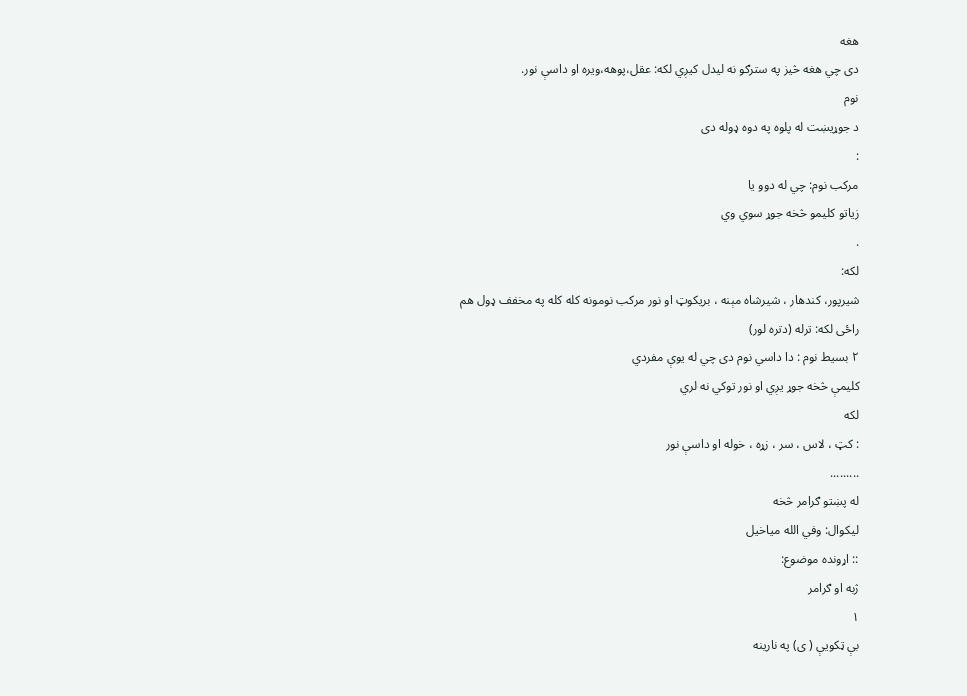هغه
دى چي هغه څيز په سترګو نه ليدل كيږي لكه: عقل،پوهه،ويره او داسې نور.
نوم
د جوړيښت له پلوه په دوه ډوله دى
:
مركب نوم: چي له دوو يا
زياتو كليمو څخه جوړ سوي وي
.
لكه:
شيرپور، كندهار ، شيرشاه مېنه ، بريكوټ او نور مركب نومونه كله كله په مخفف ډول هم
راځى لكه: ترله (دتره لور)
۲ بسيط نوم : دا داسي نوم دى چي له يوې مفردي
كليمې څخه جوړ يږي او نور توكي نه لري
لكه
: كټ ، لاس ، سر ، زړه ، خوله او داسې نور
.........
له پښتو ګرامر څخه
ليكوال: وفي الله مياخيل
:: اړونده موضوع:
ژبه او ګرامر
۱
بې ټکویې ( ی) په نارینه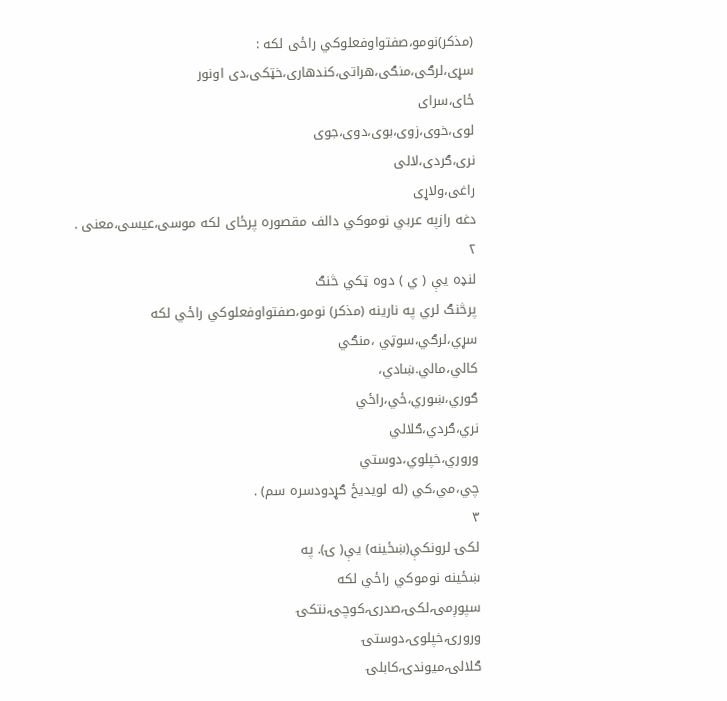(مذکر)نومو،صفتواوفعلوکي راځی لکه :
سړی،لرګی،منګی،هراتی،کندهاری،خټکی،دی اونور
ځای،سرای
لوی،خوی،زوی،بوی،دوی،جوی
نری،ګردی،لالی
راغی،ولاړی
دغه رازپه عربي نوموکي دالف مقصوره پرځای لکه موسی،عیسی،معنی .
۲
لنډه یې ( ي ) دوه ټکي څنګ
پرڅنګ لري په نارینه (مذکر) نومو،صفتواوفعلوکي راځي لکه
سړي،لرګي،سوټي ،منګي
کالي،مالي.ښادي،
ګوري،ښوري،ځي،راځي
نري،ګردي،ګلالي
وروري،خپلوي،دوستي
چي،مي،کي (له لویدیځ ګړدودسره سم) .
۳
لکۍ لرونکې(ښځینه) یې( ۍ). په
ښځینه نوموکي راځي لکه
سپوږمۍ،لکۍ،صدرۍ،کوچۍ،نتکۍ
ورورۍ،خپلوۍ،دوستۍ
ګلالۍ،میوندۍ،کابلۍ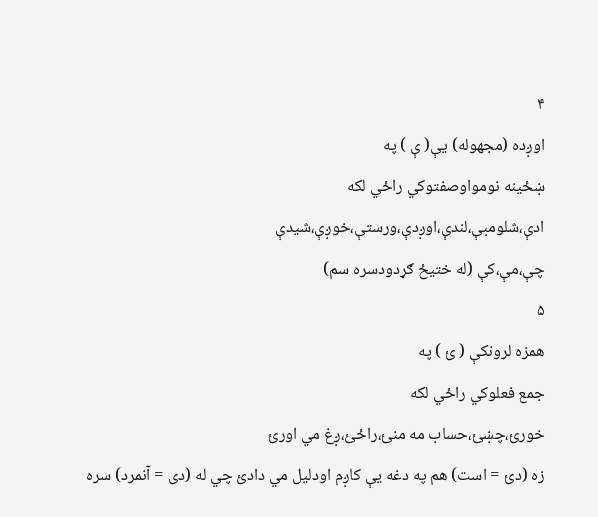۴
اوږده (مجهوله) یې( ې ) په
ښځینه نومواوصفتوکي راځي لکه
ادې،شلومبې،لندې،اوږدې،ورستې،خوږې،شیدې
چې،مې،کې (له ختیځ ګړدودسره سم)
۵
همزه لرونکې ( ئ ) په
جمع فعلوکي راځي لکه
خورئ،چښئ،حساب مه منئ،راځئ،ږغ مي اورئ
زه (دئ = است) هم په دغه یې کاږم اودلیل مي دادئ چي له (دی = آنمرد) سره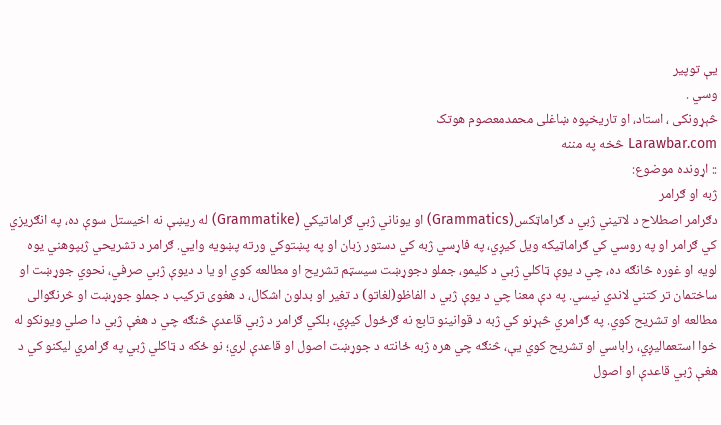یې توپیر
وسي .
څېړونکى ، استاد، او تاريخپوه ښاغلى محمدمعصوم هوتک
Larawbar.com څخه په مننه
:: اړونده موضوع:
ژبه او ګرامر
دګرامر اصطلاح د لاتيني ژبي د ګراماټکس(Grammatics) او يوناني ژبي ګراماتيکي (Grammatike) له ريښې نه اخيستل سوې ده، په انګريزي کي ګرامر او په روسي کي ګراماټيکه ويل کيږي، په فاړسي ژبه کي دستور زبان او په پښتوکي ورته پښویه وایي. ګرامر د تشريحي ژبپوهني يوه لويه او غوره څانګه ده، چي د يوې ټاکلي ژبي د کليمو، جملو دجوړښت سيسټم تشريح او مطالعه کوي او يا د ديوې ژبي صرفي، نحوي جوړښت او ساختمان تر کتني لاندي نيسي. په دې معنا چي د يوې ژبي د الفاظو(لغاتو) د تغير او بدلون اشکال، د هغوی ترکيب د جملو جوړښت او څرنګوالی مطالعه او تشريح کوي. په ګرامري څېړنو کي ژبه د قوانينو تابع نه ګرځول کيږي، بلکي ګرامر د ژبي قاعدې څنګه چي د هغې ژبي دا صلي ويونکو له خوا استعماليږي، راباسي او تشريح کوي يې، څنګه چي هره ژبه ځانته د جوړښت اصول او قاعدې لري؛ نو ځکه د ټاکلي ژبي په ګرامري ليکنو کي د هغې ژبي قاعدې او اصول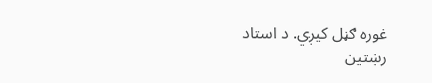غوره ګڼل کيږي. د استاد رښتين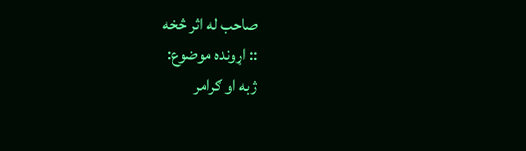صاحب له اثر څخه
:: اړونده موضوع:
ژبه او ګرامر